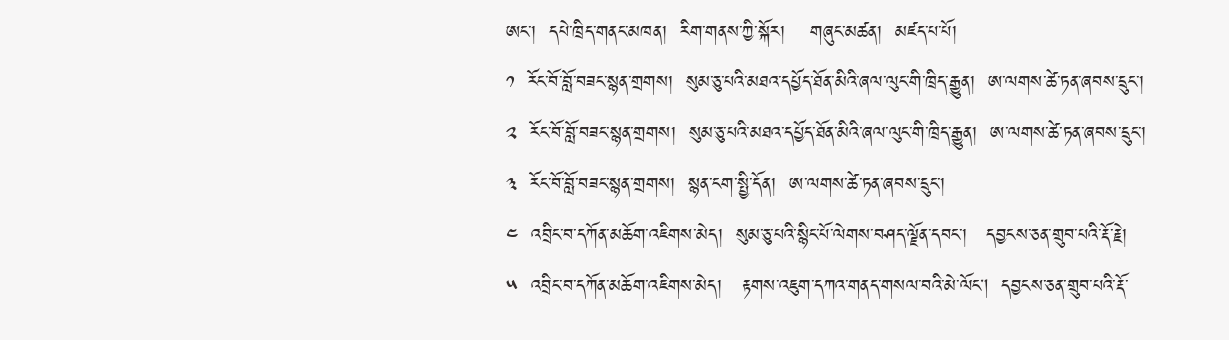ཨང་།  དཔེ་ཁྲིད་གནང་མཁན།  རིག་གནས་ཀྱི་སྐོར།    གཞུང་མཚན།  མཛད་པ་པོ།
༡  རོང་བོ་བློ་བཟང་སྙན་གྲགས།  སུམ་ཅུ་པའི་མཐའ་དཔྱོད་ཐོན་མིའི་ཞལ་ལུང་གི་ཁྲིད་རྒྱུན།  ཨ་ལགས་ཚེ་ཏན་ཞབས་དྲུང་།
༢  རོང་བོ་བློ་བཟང་སྙན་གྲགས།  སུམ་ཅུ་པའི་མཐའ་དཔྱོད་ཐོན་མིའི་ཞལ་ལུང་གི་ཁྲིད་རྒྱུན།  ཨ་ལགས་ཚེ་ཏན་ཞབས་དྲུང་།
༣  རོང་བོ་བློ་བཟང་སྙན་གྲགས།  སྙན་ངག་སྤྱི་དོན།  ཨ་ལགས་ཚེ་ཏན་ཞབས་དྲུང་།
༤  འབྲིང་བ་དཀོན་མཆོག་འཇིགས་མེད།  སུམ་ཅུ་པའི་སྙིང་པོ་ལེགས་བཤད་ལྗོན་དབང་།   དབྱངས་ཅན་གྲུབ་པའི་རྡོ་རྗེ།
༥  འབྲིང་བ་དཀོན་མཆོག་འཇིགས་མེད།   རྟགས་འཇུག་དཀའ་གནད་གསལ་བའི་མེ་ལོང།  དབྱངས་ཅན་གྲུབ་པའི་རྡོ་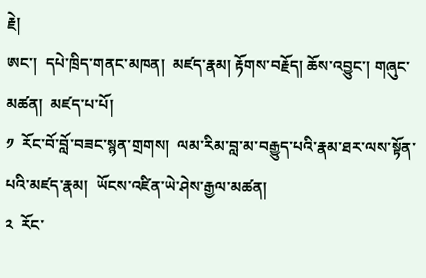རྗེ།
ཨང་།  དཔེ་ཁྲིད་གནང་མཁན།  མཛད་རྣམ། རྟོགས་བརྗོད། ཆོས་འབྱུང་། གཞུང་མཚན།  མཛད་པ་པོ།
༡  རོང་བོ་བློ་བཟང་སྙན་གྲགས།  ལམ་རིམ་བླ་མ་བརྒྱུད་པའི་རྣམ་ཐར་ལས་སྟོན་པའི་མཛད་རྣམ།  ཡོངས་འཛིན་ཡེ་ཤེས་རྒྱལ་མཚན།
༢  རོང་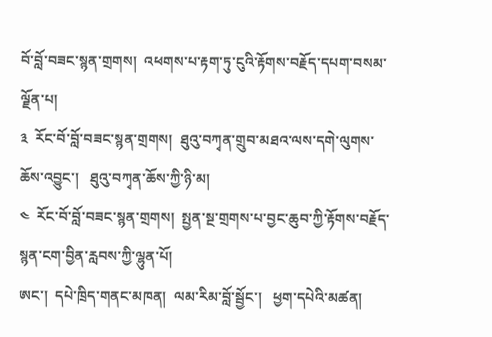བོ་བློ་བཟང་སྙན་གྲགས།  འཕགས་པ་རྟག་ཏུ་ངུའི་རྟོགས་བརྗོད་དཔག་བསམ་ལྗོན་པ།
༣  རོང་བོ་བློ་བཟང་སྙན་གྲགས།  ཐུའུ་བཀྭན་གྲུབ་མཐའ་ལས་དགེ་ལུགས་ཆོས་འབྱུང་།   ཐུའུ་བཀྭན་ཆོས་ཀྱི་ཉི་མ།
༤  རོང་བོ་བློ་བཟང་སྙན་གྲགས།  སྤྱན་སྔ་གྲགས་པ་བྱང་ཆུབ་ཀྱི་རྟོགས་བརྗོད་སྙན་ངག་བྱིན་རླབས་ཀྱི་ལྷུན་པོ།
ཨང་།  དཔེ་ཁྲིད་གནང་མཁན།  ལམ་རིམ་བློ་སྦྱོང་།   ཕྱག་དཔེའི་མཚན།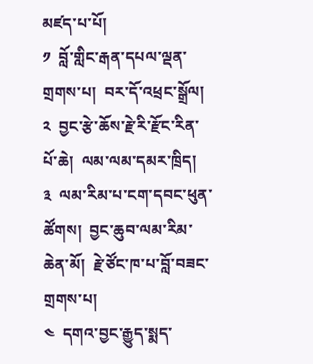མཛད་པ་པོ།
༡  བློ་གླིང་རྒན་དཔལ་ལྡན་གྲགས་པ།  བར་དོ་འཕྲང་སྒྲོལ།
༢  བྱང་རྩེ་ཆོས་རྗེ་རི་རྫོང་རིན་པོ་ཆེ།  ལམ་ལམ་དམར་ཁྲིད།
༣  ལམ་རིམ་པ་ངག་དབང་ཕུན་ཚོགས།  བྱང་ཆུབ་ལམ་རིམ་ཆེན་མོ།  རྗེ་ཙོང་ཁ་པ་བློ་བཟང་གྲགས་པ།
༤  དགའ་བྱང་རྒྱུད་སྨད་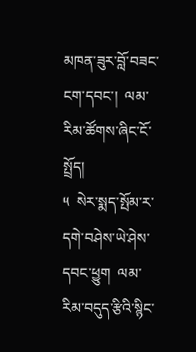མཁན་ཟུར་བློ་བཟང་ངག་དབང་།  ལམ་རིམ་ཚོགས་ཞིང་ངོ་སྤྲོད།
༥  སེར་སྨད་སྤོམ་ར་དགེ་བཤེས་ཡེ་ཤེས་དབང་ཕྱུག  ལམ་རིམ་བདུད་རྩིའི་སྙིང་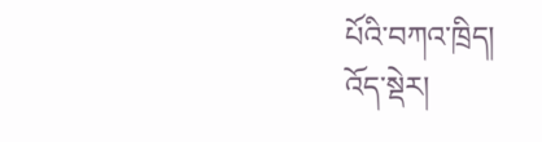པོའི་བཀའ་ཁྲིད།
འོད་སྡེར།